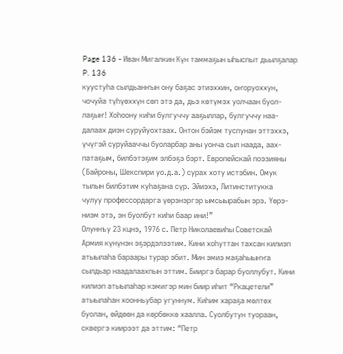Page 136 - Иван Мигалкин Күн таммаҕын ыһыспыт дьылҕалар
P. 136
куустуһа сылдьанҥын ону баҕас этиэххин, оҥоруоххун,
чочуйа түһүөххүн сөп этэ да, дьэ көтүмэх уолчаан буол-
лаҕыҥ! Хоһоону киһи булгуччу ааҕыллар, булгуччу наа-
далаах диэн суруйуохтаах. Онтон бэйэм туспунан эттэххэ,
үчүгэй суруйааччы буоларбар аны уонча сыл наада, аах-
патаҕым, билбэтэҕим элбэҕэ бэрт. Европейскай поэзияны
(Байроны, Шекспири уо.д.а.) сурах хоту истэбин. Омук
тылын билбэтим куһаҕана сүр. Эйиэхэ, Литинститукка
чулуу профессордарга үөрэнэргэр ымсыырабын эрэ. Үөрэ-
ниэм этэ, эн буолбут киһи баар ини!”
Олуннъу 23 кцнэ, 1976 с. Петр Николаевиһы Советскай
Армия күнүнэн эҕэрдэлээтим. Кини хоһуттан тахсан килиэп
атыылаһа бараары турар эбит. Мин эмиэ маҕаһыыҥҥа
сылдьар наадалаахпын эттим. Бииргэ барар буоллубут. Кини
килиэп атыылаһар кэмигэр мин биир иһит “Ркацетели”
атыылаһан хоонньубар угуннум. Киһим хараҕа мөлтөх
буолан, өйдөөн да көрбөккө хаалла. Суолбутун туораан,
сквергэ киирээт да эттим: “Петр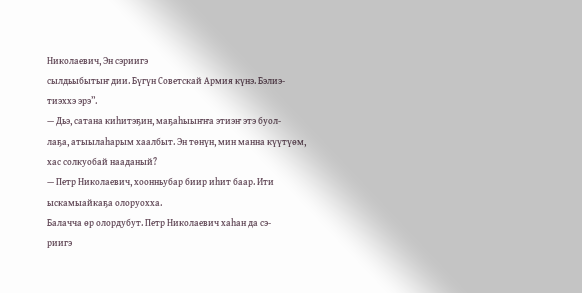Николаевич, Эн сэриигэ
сылдьыбытыҥ дии. Бүгүн Советскай Армия күнэ. Бэлиэ-
тиэххэ эрэ”.
— Дьэ, сатана киһитэҕин, маҕаһыыҥҥа этиэҥ этэ буол-
лаҕа, атыылаһарым хаалбыт. Эн төнүн, мин манна күүтүөм,
хас солкуобай нааданый?
— Петр Николаевич, хоонньубар биир иһит баар. Ити
ыскамыайкаҕа олоруохха.
Балачча өр олордубут. Петр Николаевич хаһан да сэ-
риигэ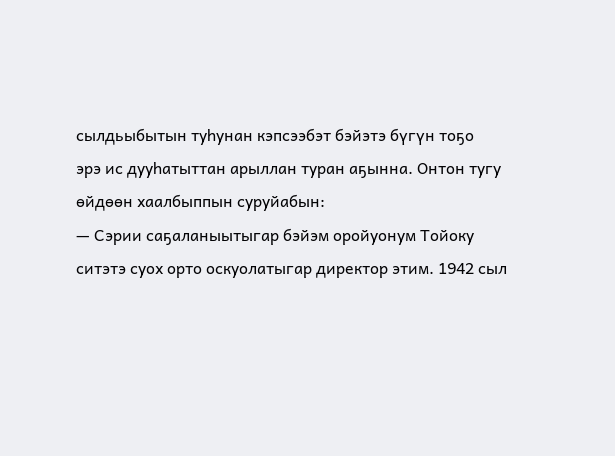сылдьыбытын туһунан кэпсээбэт бэйэтэ бүгүн тоҕо
эрэ ис дууһатыттан арыллан туран аҕынна. Онтон тугу
өйдөөн хаалбыппын суруйабын:
— Сэрии саҕаланыытыгар бэйэм оройуонум Тойоку
ситэтэ суох орто оскуолатыгар директор этим. 1942 сыл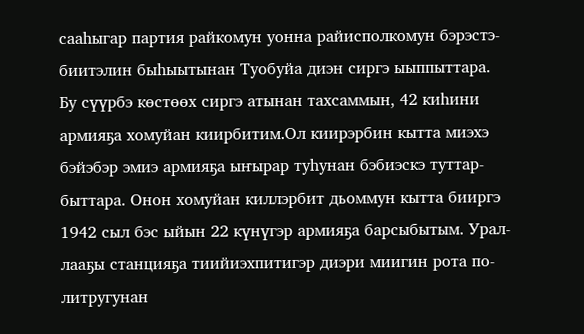сааһыгар партия райкомун уонна райисполкомун бэрэстэ-
биитэлин быһыытынан Туобуйа диэн сиргэ ыыппыттара.
Бу сүүрбэ көстөөх сиргэ атынан тахсаммын, 42 киһини
армияҕа хомуйан киирбитим.Ол киирэрбин кытта миэхэ
бэйэбэр эмиэ армияҕа ыҥырар туһунан бэбиэскэ туттар-
быттара. Онон хомуйан киллэрбит дьоммун кытта бииргэ
1942 сыл бэс ыйын 22 күнүгэр армияҕа барсыбытым. Урал-
лааҕы станцияҕа тиийиэхпитигэр диэри миигин рота по-
литругунан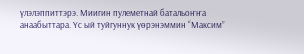үлэлэппиттэрэ. Миигин пулеметнай батальоҥҥа
анаабыттара. Үс ый туйгуннук үөрэнэммин “Максим”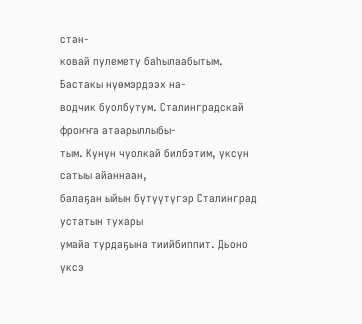стан-
ковай пулемету баһылаабытым. Бастакы нүөмэрдээх на-
водчик буолбутум. Сталинградскай фроҥҥа атаарыллыбы-
тым. Күнүн чуолкай билбэтим, үксүн сатыы айаннаан,
балаҕан ыйын бүтүүтүгэр Сталинград устатын тухары
умайа турдаҕына тиийбиппит. Дьоно үксэ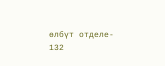өлбүт отделе-
132